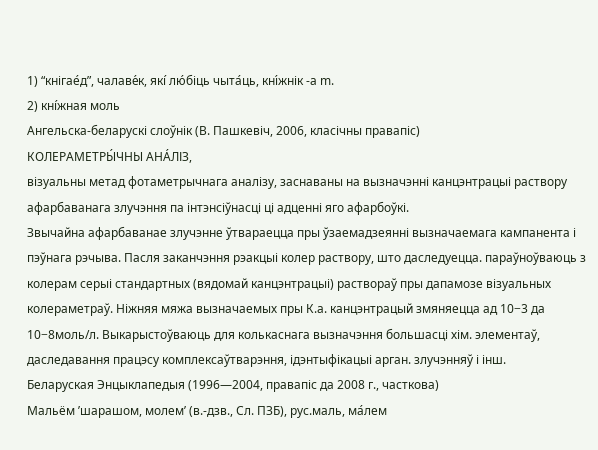1) “кнігае́д”, чалаве́к, які́ лю́біць чыта́ць, кні́жнік -а m.
2) кні́жная моль
Ангельска-беларускі слоўнік (В. Пашкевіч, 2006, класічны правапіс)
КОЛЕРАМЕТРЫ́ЧНЫ АНА́ЛІЗ,
візуальны метад фотаметрычнага аналізу, заснаваны на вызначэнні канцэнтрацыі раствору афарбаванага злучэння па інтэнсіўнасці ці адценні яго афарбоўкі.
Звычайна афарбаванае злучэнне ўтвараецца пры ўзаемадзеянні вызначаемага кампанента і пэўнага рэчыва. Пасля заканчэння рэакцыі колер раствору, што даследуецца. параўноўваюць з колерам серыі стандартных (вядомай канцэнтрацыі) раствораў пры дапамозе візуальных колераметраў. Ніжняя мяжа вызначаемых пры К.а. канцэнтрацый змяняецца ад 10−3 да 10−8моль/л. Выкарыстоўваюць для колькаснага вызначэння большасці хім. элементаў, даследавання працэсу комплексаўтварэння, ідэнтыфікацыі арган. злучэнняў і інш.
Беларуская Энцыклапедыя (1996—2004, правапіс да 2008 г., часткова)
Мальём ’шарашом, молем’ (в.-дзв., Сл. ПЗБ), рус.маль, ма́лем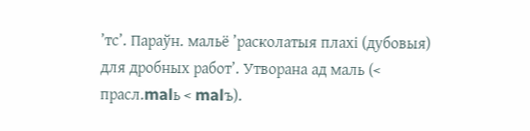’тс’. Параўн. мальё ’расколатыя плахі (дубовыя) для дробных работ’. Утворана ад маль (< прасл.malь < malъ).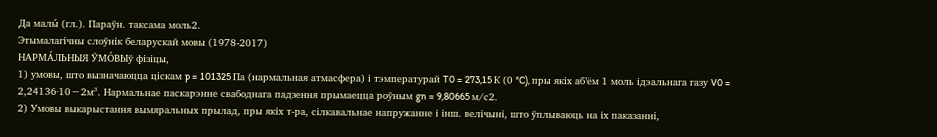Да малы́ (гл.). Параўн. таксама моль2.
Этымалагічны слоўнік беларускай мовы (1978-2017)
НАРМА́ЛЬНЫЯ ЎМО́ВЫў фізіцы,
1) умовы, што вызначаюцца ціскам p = 101325 Па (нармальная атмасфера) і тэмпературай T0 = 273,15 К (0 °C), пры якіх аб’ём 1 моль ідэальнага газу V0 = 2,24136∙10−2м³. Нармальнае паскарэнне свабоднага падзення прымаецца роўным gn = 9,80665 м/с2.
2) Умовы выкарыстання вымяральных прылад, пры якіх т-ра, сілкавальнае напружанне і інш. велічыні, што ўплываюць на іх паказанні,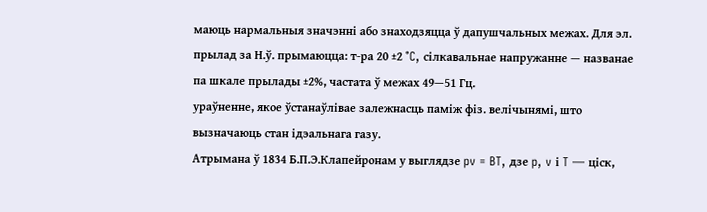маюць нармальныя значэнні або знаходзяцца ў дапушчальных межах. Для эл. прылад за Н.ў. прымаюцца: т-ра 20 ±2 °C, сілкавальнае напружанне — названае па шкале прылады ±2%, частата ў межах 49—51 Гц.
ураўненне, якое ўстанаўлівае залежнасць паміж фіз. велічынямі, што вызначаюць стан ідэальнага газу.
Атрымана ў 1834 Б.П.Э.Клапейронам у выглядзе pv = BT, дзе p, v і T — ціск,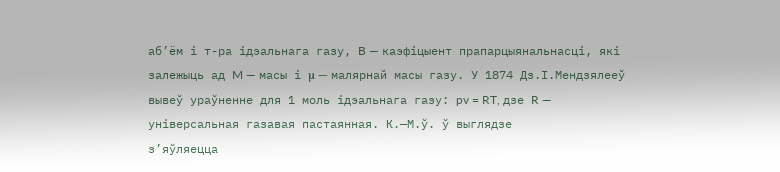аб’ём і т-ра ідэальнага газу, B — каэфіцыент прапарцыянальнасці, які залежыць ад M — масы і μ — малярнай масы газу. У 1874 Дз.І.Мендзялееў вывеў ураўненне для 1 моль ідэальнага газу: pv = RT, дзе R — універсальная газавая пастаянная. К.—М.ў. ў выглядзе
з’яўляецца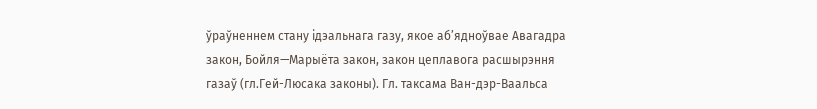ўраўненнем стану ідэальнага газу, якое аб’ядноўвае Авагадра закон, Бойля—Марыёта закон, закон цеплавога расшырэння газаў (гл.Гей-Люсака законы). Гл. таксама Ван-дэр-Ваальса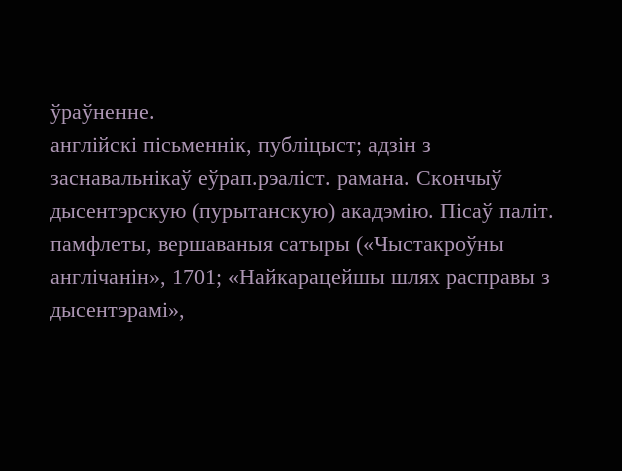ўраўненне.
англійскі пісьменнік, публіцыст; адзін з заснавальнікаў еўрап.рэаліст. рамана. Скончыў дысентэрскую (пурытанскую) акадэмію. Пісаў паліт. памфлеты, вершаваныя сатыры («Чыстакроўны англічанін», 1701; «Найкарацейшы шлях расправы з дысентэрамі»,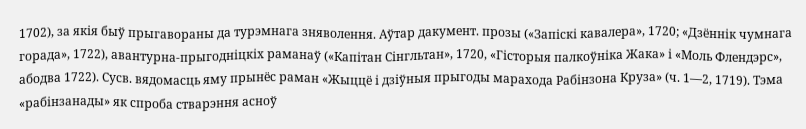1702), за якія быў прыгавораны да турэмнага зняволення. Аўтар дакумент. прозы («Запіскі кавалера», 1720; «Дзённік чумнага горада», 1722), авантурна-прыгодніцкіх раманаў («Капітан Сінгльтан», 1720, «Гісторыя палкоўніка Жака» і «Моль Флендэрс», абодва 1722). Сусв. вядомасць яму прынёс раман «Жыццё і дзіўныя прыгоды марахода Рабінзона Круза» (ч. 1—2, 1719). Тэма «рабінзанады» як спроба стварэння асноў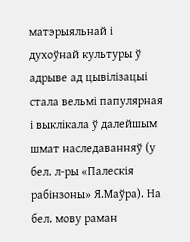матэрыяльнай і духоўнай культуры ў адрыве ад цывілізацыі стала вельмі папулярная і выклікала ў далейшым шмат наследаванняў (у бел. л-ры «Палескія рабінзоны» Я.Маўра). На бел. мову раман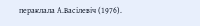пераклала А.Васілевіч (1976).